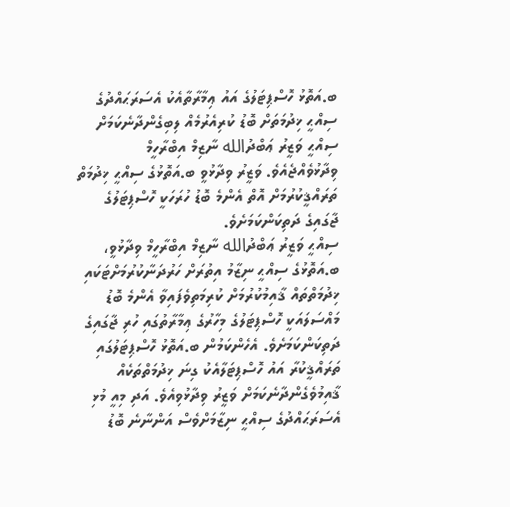ބ.އަތޮޅު ހޮސްޕިޓަލުގެ އައު ޢިމާރާތާއެކު އެސަރަޙައްދުގެ ސިއްޙީ ޚިދުމަތަށް ބޮޑު ކުރިއެރުމެއް ލިބިގެންދާނެކަމަށް ސިއްޙީ ވަޒީރު ޢަބްދުالله ނާޒިމް އިބްރާހީމް ވިދާޅުވެއްޖެއެވެ. ވަޒީރު ވިދާޅުވީ ބ.އަތޮޅުގެ ސިއްޙީ ޚިދުމަތް ތަރައްޤީކުރުމަށް އޮތް އެންމެ ބޮޑު ހުރަހަކީ ހޮސްޕިޓަލުގެ ޖާގައިގެ ދަތިކަންކަމަށެވެ.
ސިއްޙީ ވަޒީރު ޢަބްދުالله ނާޒިމް އިބްރާހީމް ވިދާޅުވީ، ބ.އަތޮޅުގެ ސިއްޙީ ނިޒާމު އިތުރަށް ހަރުދަނާކުރުމަށްޓަކައި ޚިދުމަތްތައް ޤާއިމުކުރުމަށް ކުރިމަތިވެފައިވާ އެންމެ ބޮޑު މައްސަލައަކީ ހޮސްޕިޓަލުގެ މިހާރުގެ ޢިމާރާތުގައި ހުރި ޖާގައިގެ ދަތިކަންކަމަށެވެ. އެހެންކަމުން ބ.އަތޮޅު ހޮސްޕިޓަލުގައި ތަރައްޤީކުރާ އައު ހޮސްޕިޓަލާއެކު ގިނަ ޚިދުމަތްތަކެއް ޤާއިމުވެގެންދާނެކަމަށް ވަޒީރު ވިދާޅުވިއެވެ. އަދި މިއީ މުޅި އެސަރަޙައްދުގެ ސިއްޙީ ނިޒާމަށްވެސް އަންނާނެ ބޮޑު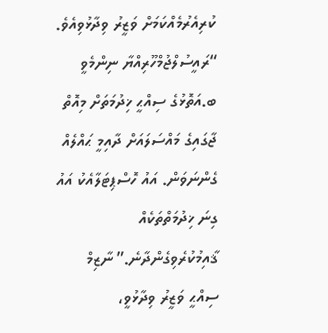ކުރިއެރުމެއްކަމަށް ވަޒީރު ވިދާޅުވިއެވެ.
“ރައީސުލްޖުމްހޫރިއްޔާ ނިންމެވީ ބ.އަތޮޅުގެ ސިއްޙީ ޚިދުމަތަށް މިއޮތް ޖާގައިގެ މައްސަލައަށް ދާއިމީ ޙައްލެއް ގެންނަވަން. އައު ހޮސްޕިޓަލާއެކު އައު ގިނަ ޚިދުމަތްތަކެއް ޤާއިމުކުރެވިގެންދާނެ.” ނާޒިމް
ސިއްޙީ ވަޒީރު ވިދާޅުވީ،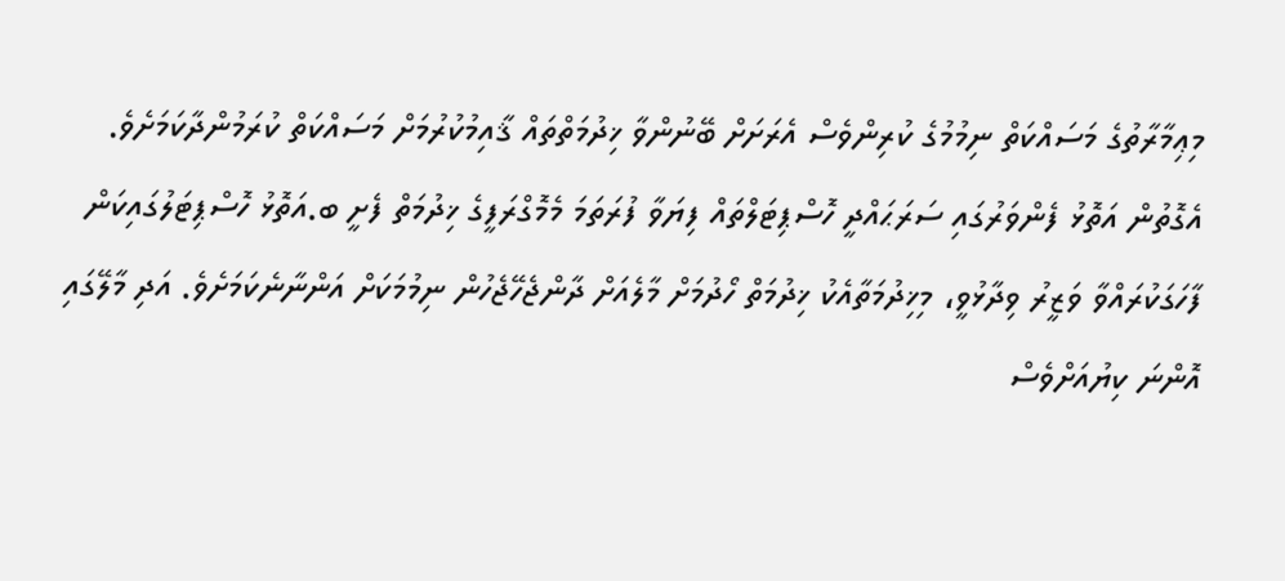މިޢިމާރާތުގެ މަސައްކަތް ނިމުމުގެ ކުރިންވެސް އެރަށަށް ބޭނުންވާ ޚިދުމަތްތައް ޤާއިމުކުރުމަށް މަސައްކަތް ކުރަމުންދާކަމަށެވެ. އެގޮތުން އަތޮޅު ފެންވަރުގައި ސަރަޙައްދީ ހޮސްޕިޓަލްތައް ފިޔަވާ ފުރަތަމަ މެމޮގްރަފީގެ ޚިދުމަތް ފެށީ ބ.އަތޮޅު ހޮސްޕިޓަލުގައިކަން ފާހަގަކުރައްވާ ވަޒީރު ވިދާޅުވީ، މިޚިދުމަތާއެކު ޚިދުމަތް ހޯދުމަށް މާލެއަށް ދާންޖެހޭޖެހުން ނިމުމަކަށް އަންނާނެކަމަށެވެ. އަދި މާލޭގައި އޮންނަ ކިޔުއަށްވެސް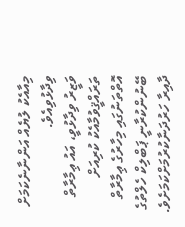މިއާއެކު ލުޔެއް އަންނާނެކަމަށް ވިދާޅުވިއެވެ.
ވަޒީރު ވިދާޅުވީ، އައު ޢިމާރާތް ތަރައްޤީވުމާއެކު ކުރިއަށް އޮތްތަނުގައި މިހާރުގެ ޢިމާރާތް ބޭނުންކުރާނީ ޕަބްލިކް ހެލްތުގެ ދާއިރާ ހަރުދަނާކުރުމަށްކަމަށެވެ.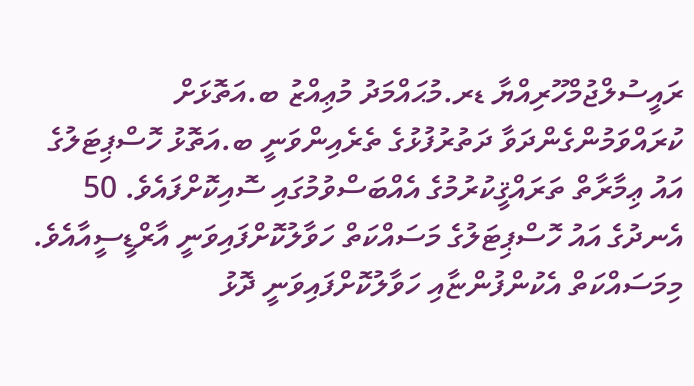ރައީސުލްޖުމްހޫރިއްޔާ ޑރ.މުޙައްމަދު މުޢިއްޒު ބ.އަތޮޅަށް ކުރައްވަމުންގެންދަވާ ދަތުރުފުޅުގެ ތެރެއިންވަނީ ބ.އަތޮޅު ހޮސްޕިޓަލުގެ އައު ޢިމާރާތް ތަރައްޤީކުރުމުގެ އެއްބަސްވުމުގައި ސޮއިކޮށްފައެވެ. 50 އެނދުގެ އައު ހޮސްޕިޓަލުގެ މަސައްކަތް ހަވާލުކޮށްފައިވަނީ އާރްޑީސީއާއެވެ. މިމަސައްކަތް އެކުންފުންޏާއި ހަވާލުކޮށްފައިވަނީ ދޮޅު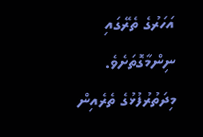އަހަރުގެ ތެރޭގައި ނިންމާގޮތަށެވެ. މިދަތުރުފުޅުގެ ތެރެއިން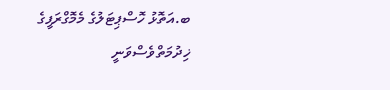ބ.އަތޮޅު ހޮސްޕިޓަލުގެ މެމޮގްރަފީގެ ޚިދުމަތްވެސްވަނީ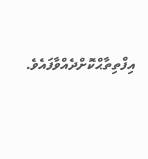އިފްތިތާޙްކޮށްދެއްވާފައެވެ.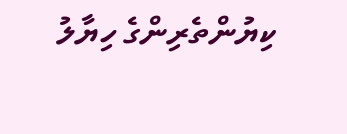ކިޔުންތެރިންގެ ހިޔާލު